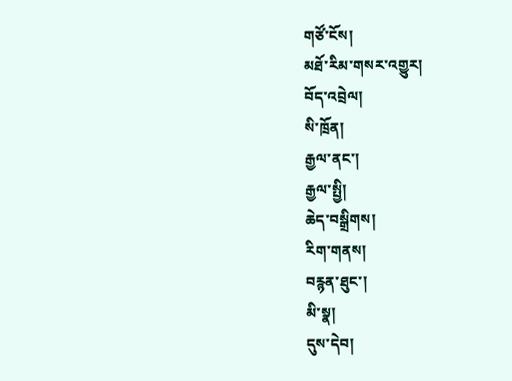གཙོ་ངོས།
མཐོ་རིམ་གསར་འགྱུར།
བོད་འབྲེལ།
སི་ཁྲོན།
རྒྱལ་ནང་།
རྒྱལ་སྤྱི།
ཆེད་བསྒྲིགས།
རིག་གནས།
བརྙན་ཐུང་།
མི་སྣ།
དུས་དེབ།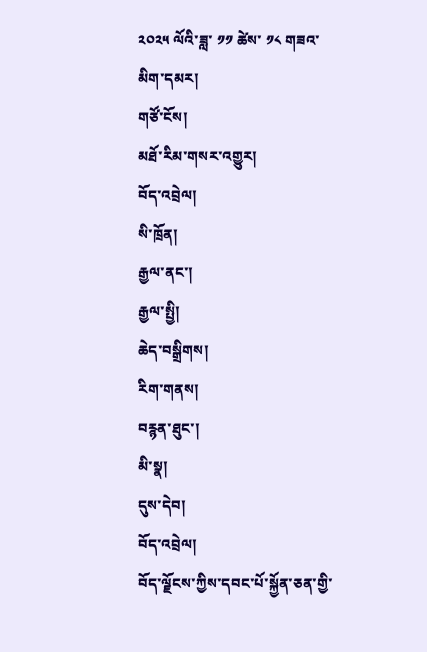༢༠༢༥ ལོའི་ཟླ་ ༡༡ ཚེས་ ༡༨ གཟའ་མིག་དམར།
གཙོ་ངོས།
མཐོ་རིམ་གསར་འགྱུར།
བོད་འབྲེལ།
སི་ཁྲོན།
རྒྱལ་ནང་།
རྒྱལ་སྤྱི།
ཆེད་བསྒྲིགས།
རིག་གནས།
བརྙན་ཐུང་།
མི་སྣ།
དུས་དེབ།
བོད་འབྲེལ།
བོད་ལྗོངས་ཀྱིས་དབང་པོ་སྐྱོན་ཅན་གྱི་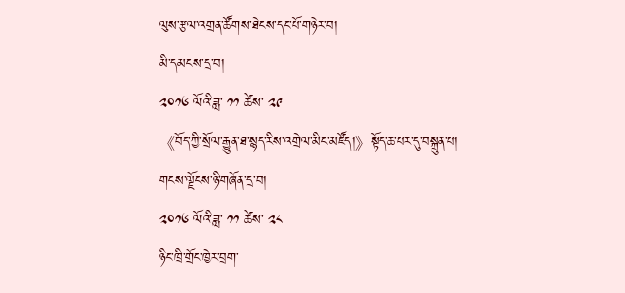ལུས་རྩལ་འགྲན་ཚོགས་ཐེངས་དང་པོ་གཉེར་བ།
མི་དམངས་དྲ་བ།
༢༠༡༦ ལོའི་ཟླ་ ༡༡ ཚེས་ ༢༩
《བོད་ཀྱི་སྲོལ་རྒྱུན་ཐ་སྙད་རིས་འགྲེལ་མིང་མཛོད།》སྟོད་ཆ་པར་དུ་བསྐྲུན་པ།
གངས་ལྗོངས་ཉི་གཞོན་དྲ་བ།
༢༠༡༦ ལོའི་ཟླ་ ༡༡ ཚེས་ ༢༨
ཉིང་ཁྲི་གྲོང་ཁྱེར་བྲག་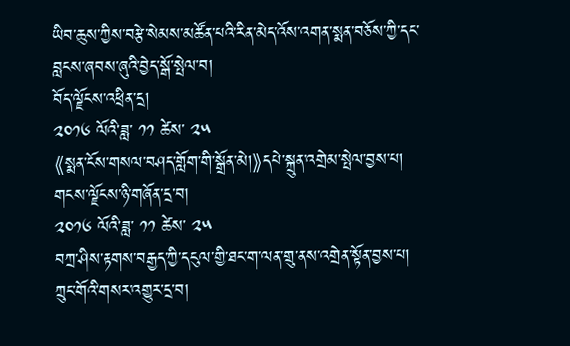ཡིབ་ཆུས་ཀྱིས་བརྩེ་སེམས་མཚོན་པའི་རིན་མེད་འོས་འགན་སྨན་བཅོས་ཀྱི་དང་བླངས་ཞབས་ཞུའི་བྱེད་སྒོ་སྤེལ་བ།
བོད་ལྗོངས་འཕྲིན་དྲ།
༢༠༡༦ ལོའི་ཟླ་ ༡༡ ཚེས་ ༢༥
《སྨན་ངོས་གསལ་བཤད་གློག་གི་སྒྲོན་མེ།》དཔེ་སྐྲུན་འགྲེམ་སྤེལ་བྱས་པ།
གངས་ལྗོངས་ཉི་གཞོན་དྲ་བ།
༢༠༡༦ ལོའི་ཟླ་ ༡༡ ཚེས་ ༢༥
བཀྲ་ཤིས་རྟགས་བརྒྱད་ཀྱི་དངུལ་གྱི་ཐང་ག་ལན་གྲུ་ནས་འགྲེན་སྟོན་བྱས་པ།
ཀྲུང་གོའི་གསར་འགྱུར་དྲ་བ།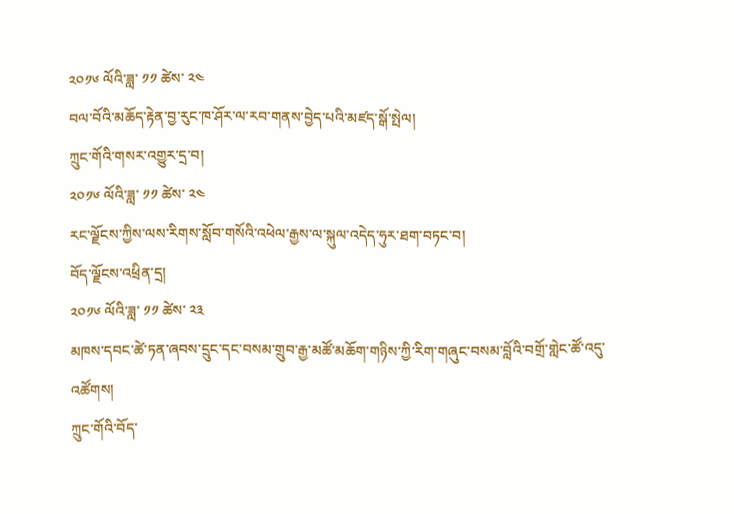༢༠༡༦ ལོའི་ཟླ་ ༡༡ ཚེས་ ༢༤
བལ་བོའི་མཆོད་རྟེན་བྱ་རུང་ཁ་ཤོར་ལ་རབ་གནས་བྱེད་པའི་མཛད་སྒོ་སྤེལ།
ཀྲུང་གོའི་གསར་འགྱུར་དྲ་བ།
༢༠༡༦ ལོའི་ཟླ་ ༡༡ ཚེས་ ༢༤
རང་ལྗོངས་ཀྱིས་ལས་རིགས་སློབ་གསོའི་འཕེལ་རྒྱས་ལ་སྐུལ་འདེད་ཧུར་ཐག་བཏང་བ།
བོད་ལྗོངས་འཕྲིན་དྲ།
༢༠༡༦ ལོའི་ཟླ་ ༡༡ ཚེས་ ༢༣
མཁས་དབང་ཚེ་ཏན་ཞབས་དྲུང་དང་བསམ་གྲུབ་རྒྱ་མཚོ་མཆོག་གཉིས་ཀྱི་རིག་གཞུང་བསམ་བློའི་བགྲོ་གླེང་ཚོ་འདུ་འཚོགས།
ཀྲུང་གོའི་བོད་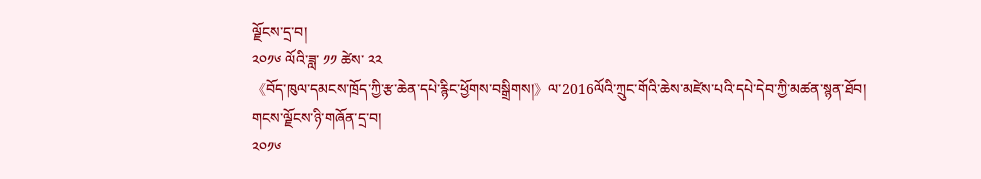ལྗོངས་དྲ་བ།
༢༠༡༦ ལོའི་ཟླ་ ༡༡ ཚེས་ ༢༢
《བོད་ཁུལ་དམངས་ཁྲོད་ཀྱི་རྩ་ཆེན་དཔེ་རྙིང་ཕྱོགས་བསྒྲིགས།》ལ་2016ལོའི་ཀྲུང་གོའི་ཆེས་མཛེས་པའི་དཔེ་དེབ་ཀྱི་མཚན་སྙན་ཐོབ།
གངས་ལྗོངས་ཉི་གཞོན་དྲ་བ།
༢༠༡༦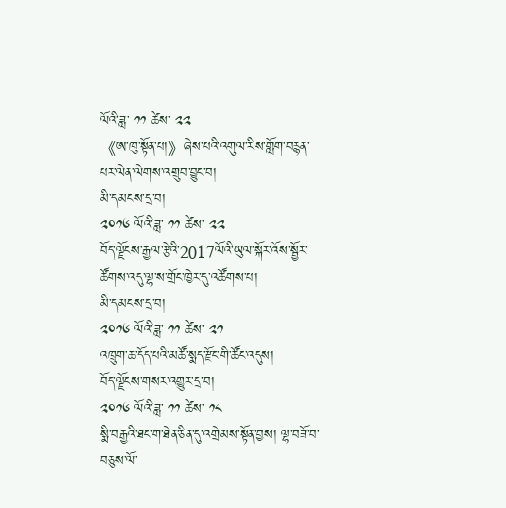ལོའི་ཟླ་ ༡༡ ཚེས་ ༢༢
《ཨ་ཁུ་སྟོན་པ།》ཞེས་པའི་འགུལ་རིས་གློག་བརྙན་པར་ལེན་ལེགས་འགྲུབ་བྱུང་བ།
མི་དམངས་དྲ་བ།
༢༠༡༦ ལོའི་ཟླ་ ༡༡ ཚེས་ ༢༢
བོད་ལྗོངས་རྒྱལ་རྩེའི་2017ལོའི་ཡུལ་སྐོར་འོས་སྦྱོར་ཚོགས་འདུ་ལྷ་ས་གྲོང་ཁྱེར་དུ་འཚོགས་པ།
མི་དམངས་དྲ་བ།
༢༠༡༦ ལོའི་ཟླ་ ༡༡ ཚེས་ ༢༡
འཁྲུག་ཆ་དོད་པའི་མཚོ་སྨད་རྫོང་གི་ཚོང་འདུས།
བོད་ལྗོངས་གསར་འགྱུར་དྲ་བ།
༢༠༡༦ ལོའི་ཟླ་ ༡༡ ཚེས་ ༡༨
སྨི་བརྒྱའི་ཐང་ག་ཐེན་ཅིན་དུ་འགྲེམས་སྟོན་བྱས། ལྷ་བཟོ་བ་བཅུས་ལོ་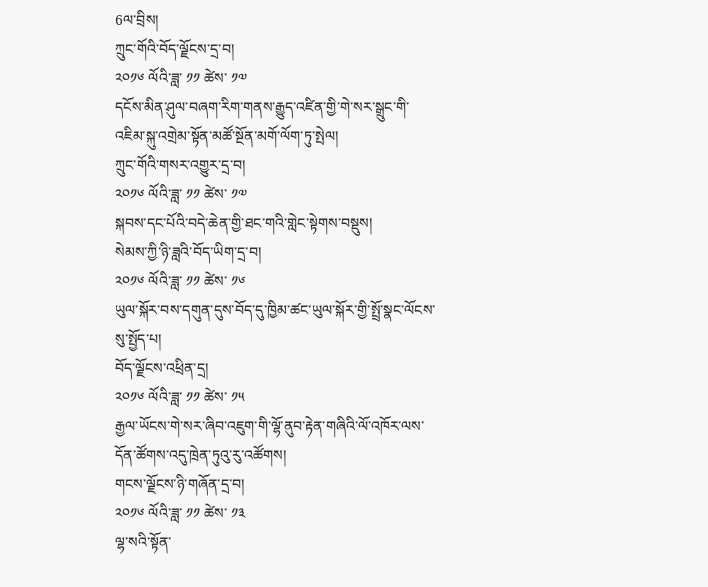6ལ་བྲིས།
ཀྲུང་གོའི་བོད་ལྗོངས་དྲ་བ།
༢༠༡༦ ལོའི་ཟླ་ ༡༡ ཚེས་ ༡༧
དངོས་མིན་ཤུལ་བཞག་རིག་གནས་རྒྱུད་འཛིན་གྱི་གེ་སར་སྒྲུང་གི་འཇིམ་སྐུ་འགྲེམ་སྟོན་མཚོ་སྔོན་མགོ་ལོག་ཏུ་སྤེལ།
ཀྲུང་གོའི་གསར་འགྱུར་དྲ་བ།
༢༠༡༦ ལོའི་ཟླ་ ༡༡ ཚེས་ ༡༧
སྐབས་དང་པོའི་བདེ་ཆེན་གྱི་ཐང་གའི་གླེང་སྟེགས་བསྡུས།
སེམས་ཀྱི་ཉི་ཟླའི་བོད་ཡིག་དྲ་བ།
༢༠༡༦ ལོའི་ཟླ་ ༡༡ ཚེས་ ༡༦
ཡུལ་སྐོར་བས་དགུན་དུས་བོད་དུ་ཁྱིམ་ཚང་ཡུལ་སྐོར་གྱི་སྤྲོ་སྣང་ལོངས་སུ་སྤྱོད་པ།
བོད་ལྗོངས་འཕྲིན་དྲ།
༢༠༡༦ ལོའི་ཟླ་ ༡༡ ཚེས་ ༡༥
རྒྱལ་ཡོངས་གེ་སར་ཞིབ་འཇུག་གི་ལྷོ་ནུབ་རྟེན་གཞིའི་ལོ་འཁོར་ལས་དོན་ཚོགས་འདུ་ཁྲེན་ཏུའུ་རུ་འཚོགས།
གངས་ལྗོངས་ཉི་གཞོན་དྲ་བ།
༢༠༡༦ ལོའི་ཟླ་ ༡༡ ཚེས་ ༡༣
ལྷ་སའི་སྟོན་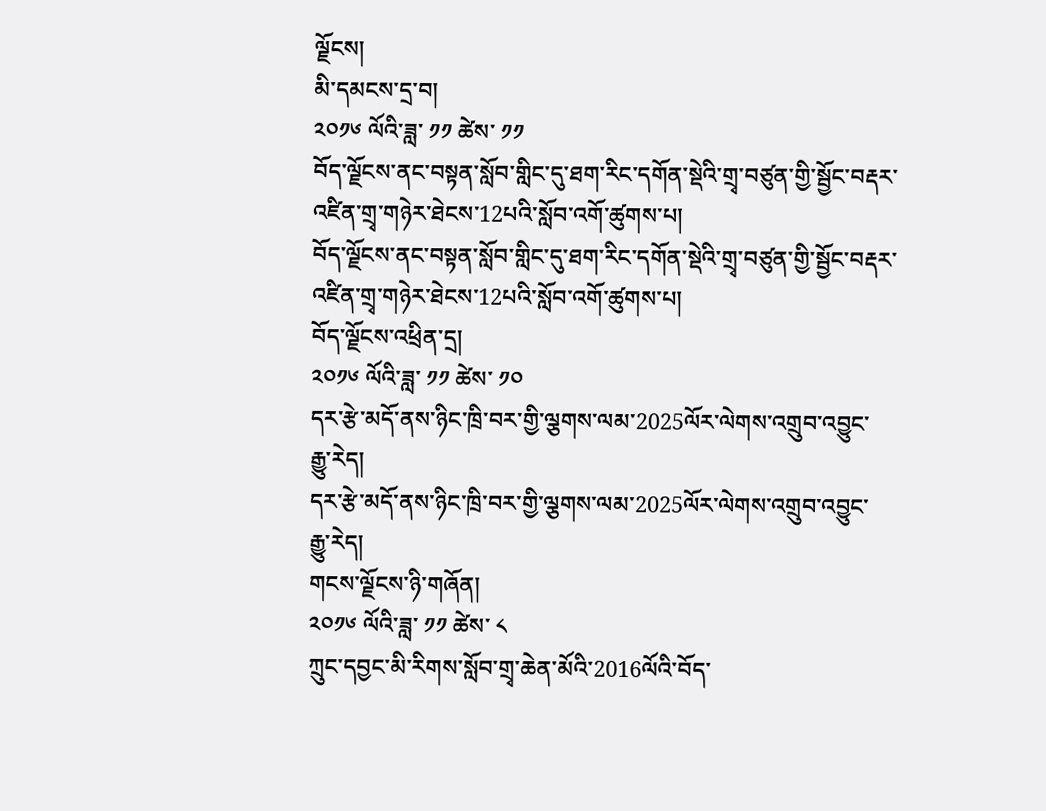ལྗོངས།
མི་དམངས་དྲ་བ།
༢༠༡༦ ལོའི་ཟླ་ ༡༡ ཚེས་ ༡༡
བོད་ལྗོངས་ནང་བསྟན་སློབ་གླིང་དུ་ཐག་རིང་དགོན་སྡེའི་གྲྭ་བཙུན་གྱི་སྦྱོང་བརྡར་འཛིན་གྲྭ་གཉེར་ཐེངས་12པའི་སློབ་འགོ་ཚུགས་པ།
བོད་ལྗོངས་ནང་བསྟན་སློབ་གླིང་དུ་ཐག་རིང་དགོན་སྡེའི་གྲྭ་བཙུན་གྱི་སྦྱོང་བརྡར་འཛིན་གྲྭ་གཉེར་ཐེངས་12པའི་སློབ་འགོ་ཚུགས་པ།
བོད་ལྗོངས་འཕྲིན་དྲ།
༢༠༡༦ ལོའི་ཟླ་ ༡༡ ཚེས་ ༡༠
དར་རྩེ་མདོ་ནས་ཉིང་ཁྲི་བར་གྱི་ལྕགས་ལམ་2025ལོར་ལེགས་འགྲུབ་འབྱུང་རྒྱུ་རེད།
དར་རྩེ་མདོ་ནས་ཉིང་ཁྲི་བར་གྱི་ལྕགས་ལམ་2025ལོར་ལེགས་འགྲུབ་འབྱུང་རྒྱུ་རེད།
གངས་ལྗོངས་ཉི་གཞོན།
༢༠༡༦ ལོའི་ཟླ་ ༡༡ ཚེས་ ༨
ཀྲུང་དབྱང་མི་རིགས་སློབ་གྲྭ་ཆེན་མོའི་2016ལོའི་བོད་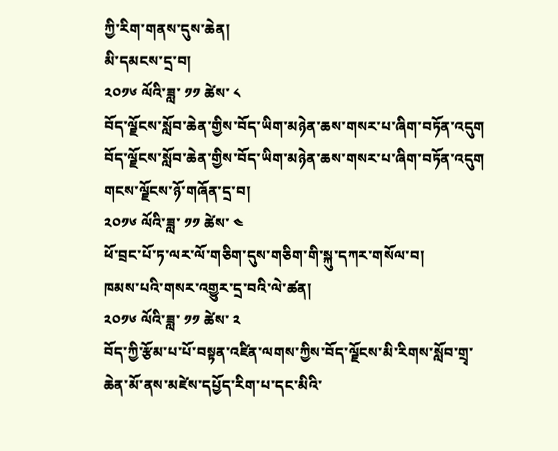ཀྱི་རིག་གནས་དུས་ཆེན།
མི་དམངས་དྲ་བ།
༢༠༡༦ ལོའི་ཟླ་ ༡༡ ཚེས་ ༨
བོད་ལྗོངས་སློབ་ཆེན་གྱིས་བོད་ཡིག་མཉེན་ཆས་གསར་པ་ཞིག་བཏོན་འདུག
བོད་ལྗོངས་སློབ་ཆེན་གྱིས་བོད་ཡིག་མཉེན་ཆས་གསར་པ་ཞིག་བཏོན་འདུག
གངས་ལྗོངས་ཉོ་གཞོན་དྲ་བ།
༢༠༡༦ ལོའི་ཟླ་ ༡༡ ཚེས་ ༤
ཕོ་བྲང་པོ་ཏ་ལར་ལོ་གཅིག་དུས་གཅིག་གི་སྐུ་དཀར་གསོལ་བ།
ཁམས་པའི་གསར་འགྱུར་དྲ་བའི་ལེ་ཚན།
༢༠༡༦ ལོའི་ཟླ་ ༡༡ ཚེས་ ༢
བོད་ཀྱི་རྩོམ་པ་པོ་བསྟན་འཛིན་ལགས་ཀྱིས་བོད་ལྗོངས་མི་རིགས་སློབ་གྲྭ་ཆེན་མོ་ནས་མཛེས་དཔྱོད་རིག་པ་དང་མིའི་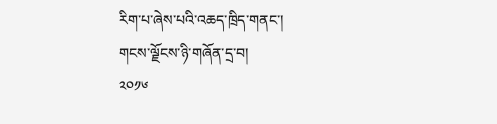རིག་པ་ཞེས་པའི་འཆད་ཁྲིད་གནང་།
གངས་ལྗོངས་ཉི་གཞོན་དྲ་བ།
༢༠༡༦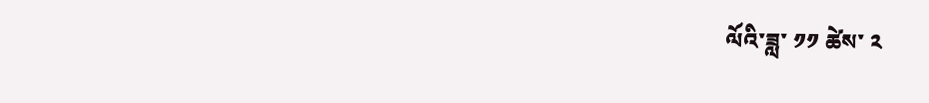ལོའི་ཟླ་ ༡༡ ཚེས་ ༢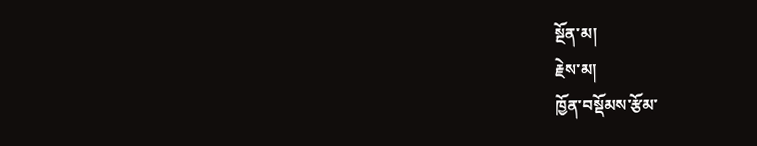སྔོན་མ།
རྗེས་མ།
ཁྱོན་བསྡོམས་རྩོམ་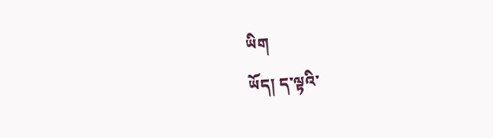ཡིག
ཡོད། ད་ལྟའི་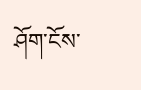ཤོག་ངོས་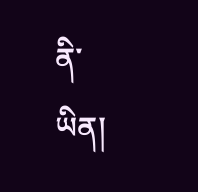ནི་
ཡིན།